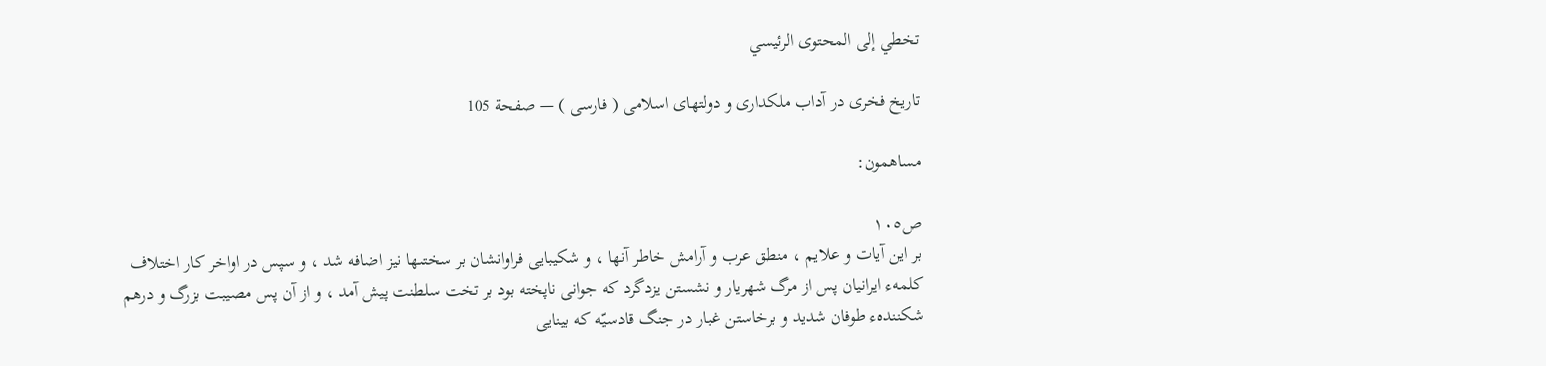تخطي إلى المحتوى الرئيسي

تاريخ فخرى در آداب ملكدارى و دولتهاى اسلامى ( فارسى ) — صفحة 105

مساهمون:

ص١٠٥
بر اين آيات و علايم ، منطق عرب و آرامش خاطر آنها ، و شكيبايى فراوانشان بر سختىها نيز اضافه شد ، و سپس در اواخر كار اختلاف كلمهء ايرانيان پس از مرگ شهريار و نشستن يزدگرد كه جوانى ناپخته بود بر تخت سلطنت پيش آمد ، و از آن پس مصيبت بزرگ و درهم شكنندهء طوفان شديد و برخاستن غبار در جنگ قادسيّه كه بينايى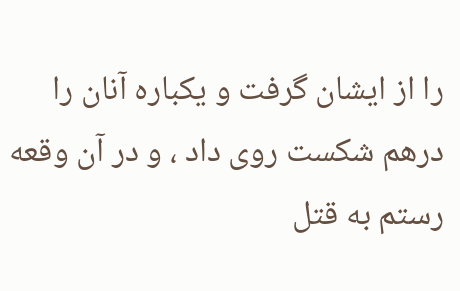را از ايشان گرفت و يكباره آنان را درهم شكست روى داد ، و در آن وقعه رستم به قتل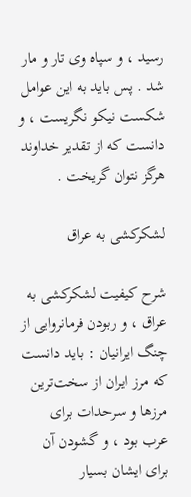رسيد ، و سپاه وى تار و مار شد . پس بايد به اين عوامل شكست نيكو نگريست ، و دانست كه از تقدير خداوند هرگز نتوان گريخت .

لشكركشى به عراق

شرح كيفيت لشكركشى به عراق ، و ربودن فرمانروايى از چنگ ايرانيان : بايد دانست كه مرز ايران از سخت‌ترين مرزها و سرحدات براى عرب بود ، و گشودن آن براى ايشان بسيار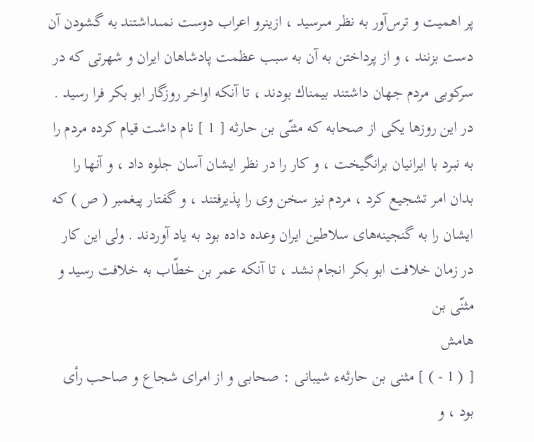پر اهميت و ترس‌آور به نظر مىرسيد ، ازينرو اعراب دوست نمىداشتند به گشودن آن دست بزنند ، و از پرداختن به آن به سبب عظمت پادشاهان ايران و شهرتى كه در سركوبى مردم جهان داشتند بيمناك بودند ، تا آنكه اواخر روزگار ابو بكر فرا رسيد . در اين روزها يكى از صحابه كه مثنّى بن حارثه [ 1 ] نام داشت قيام كرده مردم را به نبرد با ايرانيان برانگيخت ، و كار را در نظر ايشان آسان جلوه داد ، و آنها را بدان امر تشجيع كرد ، مردم نيز سخن وى را پذيرفتند ، و گفتار پيغمبر ( ص ) كه ايشان را به گنجينه‌هاى سلاطين ايران وعده داده بود به ياد آوردند . ولى اين كار در زمان خلافت ابو بكر انجام نشد ، تا آنكه عمر بن خطّاب به خلافت رسيد و مثنّى بن
هامش
[ ( 1 - ) ] مثنى بن حارثهء شيبانى : صحابى و از امراى شجاع و صاحب رأى بود ، و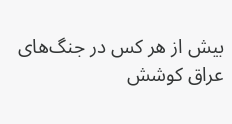بيش از هر كس در جنگ‌هاى عراق كوشش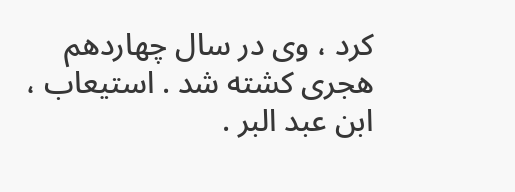كرد ، وى در سال چهاردهم هجرى كشته شد . استيعاب ، ابن عبد البر .